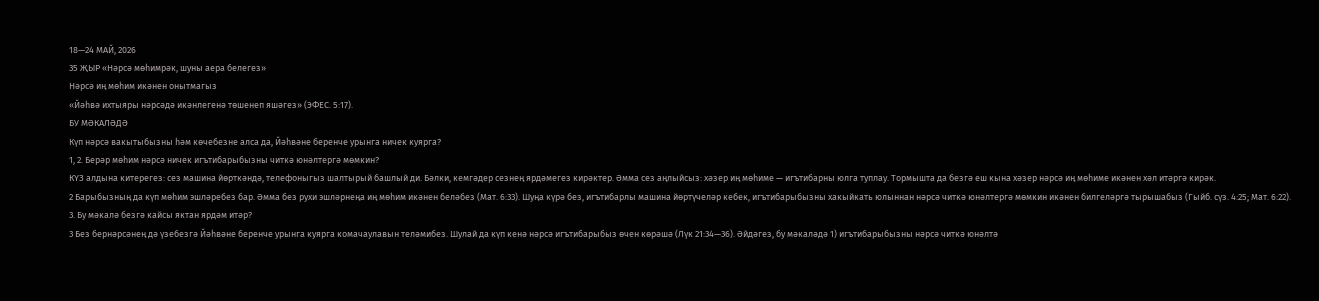18—24 МАЙ, 2026
35 ҖЫР «Нәрсә мөһимрәк, шуны аера белегез»
Нәрсә иң мөһим икәнен онытмагыз
«Йәһвә ихтыяры нәрсәдә икәнлегенә төшенеп яшәгез» (ЭФЕС. 5:17).
БУ МӘКАЛӘДӘ
Күп нәрсә вакытыбызны һәм көчебезне алса да, Йәһвәне беренче урынга ничек куярга?
1, 2. Берәр мөһим нәрсә ничек игътибарыбызны читкә юнәлтергә мөмкин?
КҮЗ алдына китерегез: сез машина йөрткәндә, телефоныгыз шалтырый башлый ди. Бәлки, кемгәдер сезнең ярдәмегез кирәктер. Әмма сез аңлыйсыз: хәзер иң мөһиме — игътибарны юлга туплау. Тормышта да безгә еш кына хәзер нәрсә иң мөһиме икәнен хәл итәргә кирәк.
2 Барыбызның да күп мөһим эшләребез бар. Әмма без рухи эшләрнеңa иң мөһим икәнен беләбез (Мат. 6:33). Шуңа күрә без, игътибарлы машина йөртүчеләр кебек, игътибарыбызны хакыйкать юлыннан нәрсә читкә юнәлтергә мөмкин икәнен билгеләргә тырышабыз (Гыйб. сүз. 4:25; Мат. 6:22).
3. Бу мәкалә безгә кайсы яктан ярдәм итәр?
3 Без бернәрсәнең дә үзебезгә Йәһвәне беренче урынга куярга комачаулавын теләмибез. Шулай да күп кенә нәрсә игътибарыбыз өчен көрәшә (Лүк 21:34—36). Әйдәгез, бу мәкаләдә 1) игътибарыбызны нәрсә читкә юнәлтә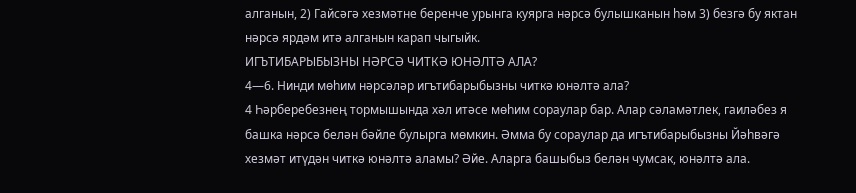алганын, 2) Гайсәгә хезмәтне беренче урынга куярга нәрсә булышканын һәм 3) безгә бу яктан нәрсә ярдәм итә алганын карап чыгыйк.
ИГЪТИБАРЫБЫЗНЫ НӘРСӘ ЧИТКӘ ЮНӘЛТӘ АЛА?
4—6. Нинди мөһим нәрсәләр игътибарыбызны читкә юнәлтә ала?
4 Һәрберебезнең тормышында хәл итәсе мөһим сораулар бар. Алар сәламәтлек, гаиләбез я башка нәрсә белән бәйле булырга мөмкин. Әмма бу сораулар да игътибарыбызны Йәһвәгә хезмәт итүдән читкә юнәлтә аламы? Әйе. Аларга башыбыз белән чумсак, юнәлтә ала.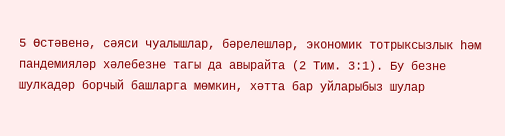5 Өстәвенә, сәяси чуалышлар, бәрелешләр, экономик тотрыксызлык һәм пандемияләр хәлебезне тагы да авырайта (2 Тим. 3:1). Бу безне шулкадәр борчый башларга мөмкин, хәтта бар уйларыбыз шулар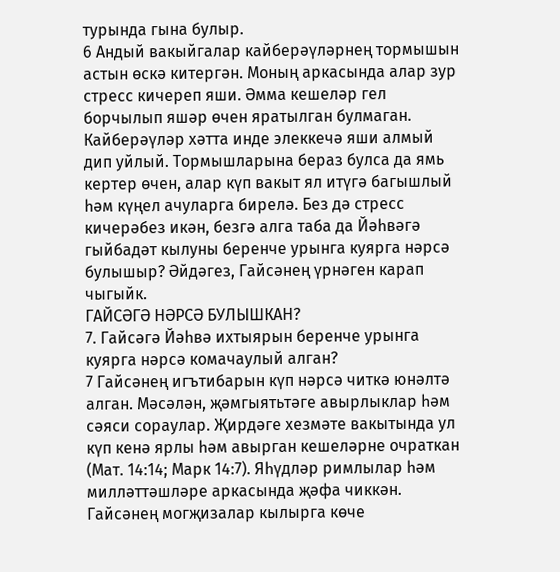турында гына булыр.
6 Андый вакыйгалар кайберәүләрнең тормышын астын өскә китергән. Моның аркасында алар зур стресс кичереп яши. Әмма кешеләр гел борчылып яшәр өчен яратылган булмаган. Кайберәүләр хәтта инде элеккечә яши алмый дип уйлый. Тормышларына бераз булса да ямь кертер өчен, алар күп вакыт ял итүгә багышлый һәм күңел ачуларга бирелә. Без дә стресс кичерәбез икән, безгә алга таба да Йәһвәгә гыйбадәт кылуны беренче урынга куярга нәрсә булышыр? Әйдәгез, Гайсәнең үрнәген карап чыгыйк.
ГАЙСӘГӘ НӘРСӘ БУЛЫШКАН?
7. Гайсәгә Йәһвә ихтыярын беренче урынга куярга нәрсә комачаулый алган?
7 Гайсәнең игътибарын күп нәрсә читкә юнәлтә алган. Мәсәлән, җәмгыятьтәге авырлыклар һәм сәяси сораулар. Җирдәге хезмәте вакытында ул күп кенә ярлы һәм авырган кешеләрне очраткан (Мат. 14:14; Марк 14:7). Яһүдләр римлылар һәм милләттәшләре аркасында җәфа чиккән. Гайсәнең могҗизалар кылырга көче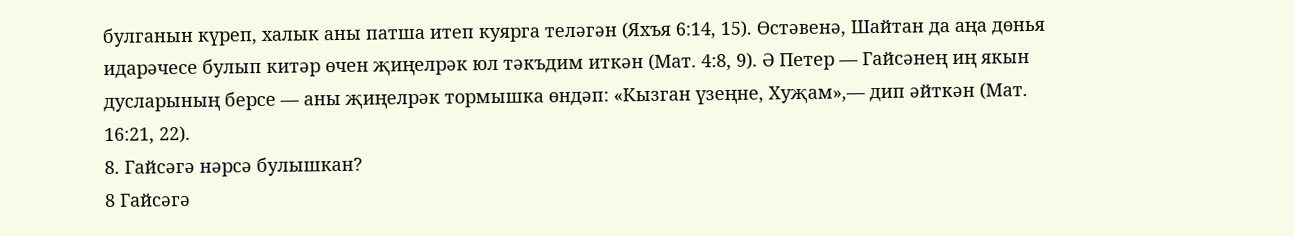булганын күреп, халык аны патша итеп куярга теләгән (Яхъя 6:14, 15). Өстәвенә, Шайтан да аңа дөнья идарәчесе булып китәр өчен җиңелрәк юл тәкъдим иткән (Мат. 4:8, 9). Ә Петер — Гайсәнең иң якын дусларының берсе — аны җиңелрәк тормышка өндәп: «Кызган үзеңне, Хуҗам»,— дип әйткән (Мат. 16:21, 22).
8. Гайсәгә нәрсә булышкан?
8 Гайсәгә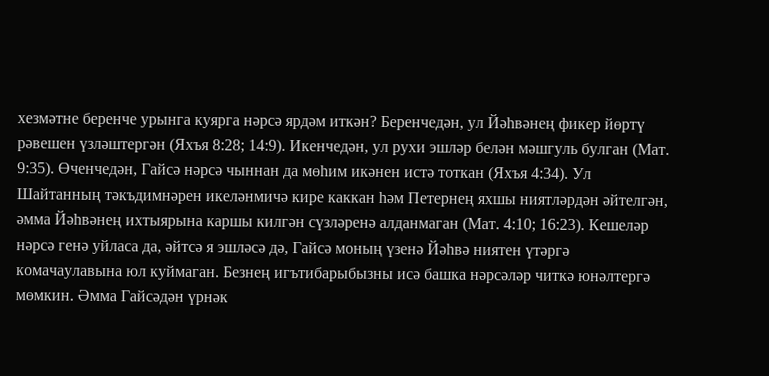хезмәтне беренче урынга куярга нәрсә ярдәм иткән? Беренчедән, ул Йәһвәнең фикер йөртү рәвешен үзләштергән (Яхъя 8:28; 14:9). Икенчедән, ул рухи эшләр белән мәшгуль булган (Мат. 9:35). Өченчедән, Гайсә нәрсә чыннан да мөһим икәнен истә тоткан (Яхъя 4:34). Ул Шайтанның тәкъдимнәрен икеләнмичә кире каккан һәм Петернең яхшы ниятләрдән әйтелгән, әмма Йәһвәнең ихтыярына каршы килгән сүзләренә алданмаган (Мат. 4:10; 16:23). Кешеләр нәрсә генә уйласа да, әйтсә я эшләсә дә, Гайсә моның үзенә Йәһвә ниятен үтәргә комачаулавына юл куймаган. Безнең игътибарыбызны исә башка нәрсәләр читкә юнәлтергә мөмкин. Әмма Гайсәдән үрнәк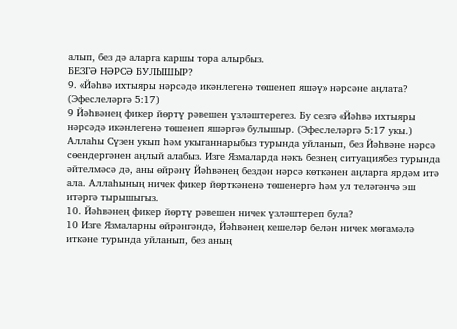алып, без дә аларга каршы тора алырбыз.
БЕЗГӘ НӘРСӘ БУЛЫШЫР?
9. «Йәһвә ихтыяры нәрсәдә икәнлегенә төшенеп яшәү» нәрсәне аңлата? (Эфеслеләргә 5:17)
9 Йәһвәнең фикер йөртү рәвешен үзләштерегез. Бу сезгә «Йәһвә ихтыяры нәрсәдә икәнлегенә төшенеп яшәргә» булышыр. (Эфеслеләргә 5:17 укы.) Аллаһы Сүзен укып һәм укыганнарыбыз турында уйланып, без Йәһвәне нәрсә сөендергәнен аңлый алабыз. Изге Язмаларда нәкъ безнең ситуациябез турында әйтелмәсә дә, аны өйрәнү Йәһвәнең бездән нәрсә көткәнен аңларга ярдәм итә ала. Аллаһының ничек фикер йөрткәненә төшенергә һәм ул теләгәнчә эш итәргә тырышыгыз.
10. Йәһвәнең фикер йөртү рәвешен ничек үзләштереп була?
10 Изге Язмаларны өйрәнгәндә, Йәһвәнең кешеләр белән ничек мөгамәлә иткәне турында уйланып, без аның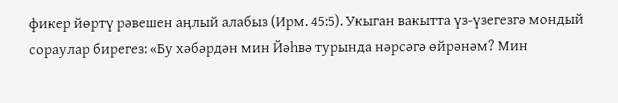фикер йөртү рәвешен аңлый алабыз (Ирм. 45:5). Укыган вакытта үз-үзегезгә мондый сораулар бирегез: «Бу хәбәрдән мин Йәһвә турында нәрсәгә өйрәнәм? Мин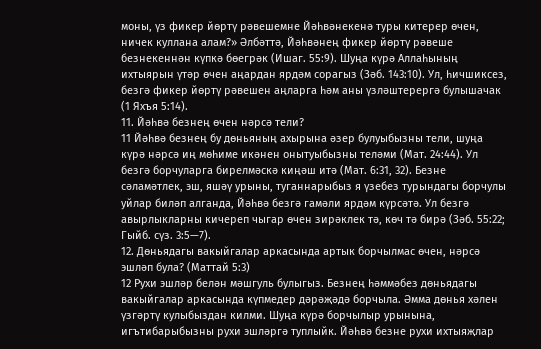моны, үз фикер йөртү рәвешемне Йәһвәнекенә туры китерер өчен, ничек куллана алам?» Әлбәттә, Йәһвәнең фикер йөртү рәвеше безнекеннән күпкә бөегрәк (Ишаг. 55:9). Шуңа күрә Аллаһының ихтыярын үтәр өчен аңардан ярдәм сорагыз (Зәб. 143:10). Ул, һичшиксез, безгә фикер йөртү рәвешен аңларга һәм аны үзләштерергә булышачак (1 Яхъя 5:14).
11. Йәһвә безнең өчен нәрсә тели?
11 Йәһвә безнең бу дөньяның ахырына әзер булуыбызны тели, шуңа күрә нәрсә иң мөһиме икәнен онытуыбызны теләми (Мат. 24:44). Ул безгә борчуларга бирелмәскә киңәш итә (Мат. 6:31, 32). Безне сәламәтлек, эш, яшәү урыны, туганнарыбыз я үзебез турындагы борчулы уйлар биләп алганда, Йәһвә безгә гамәли ярдәм күрсәтә. Ул безгә авырлыкларны кичереп чыгар өчен зирәклек тә, көч тә бирә (Зәб. 55:22; Гыйб. сүз. 3:5—7).
12. Дөньядагы вакыйгалар аркасында артык борчылмас өчен, нәрсә эшләп була? (Маттай 5:3)
12 Рухи эшләр белән мәшгуль булыгыз. Безнең һәммәбез дөньядагы вакыйгалар аркасында күпмедер дәрәҗәдә борчыла. Әмма дөнья хәлен үзгәртү кулыбыздан килми. Шуңа күрә борчылыр урынына, игътибарыбызны рухи эшләргә туплыйк. Йәһвә безне рухи ихтыяҗлар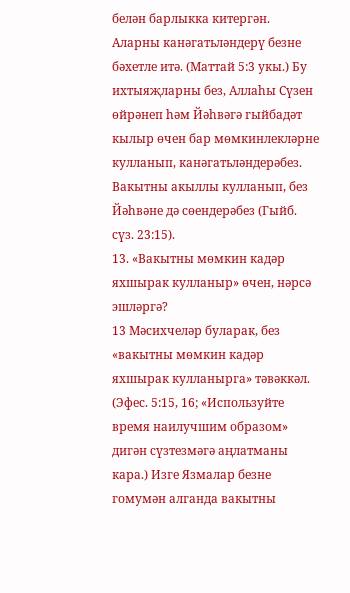белән барлыкка китергән. Аларны канәгатьләндерү безне бәхетле итә. (Маттай 5:3 укы.) Бу ихтыяҗларны без, Аллаһы Сүзен өйрәнеп һәм Йәһвәгә гыйбадәт кылыр өчен бар мөмкинлекләрне кулланып, канәгатьләндерәбез. Вакытны акыллы кулланып, без Йәһвәне дә сөендерәбез (Гыйб. сүз. 23:15).
13. «Вакытны мөмкин кадәр яхшырак кулланыр» өчен, нәрсә эшләргә?
13 Мәсихчеләр буларак, без «вакытны мөмкин кадәр яхшырак кулланырга» тәвәккәл. (Эфес. 5:15, 16; «Используйте время наилучшим образом» дигән сүзтезмәгә аңлатманы кара.) Изге Язмалар безне гомумән алганда вакытны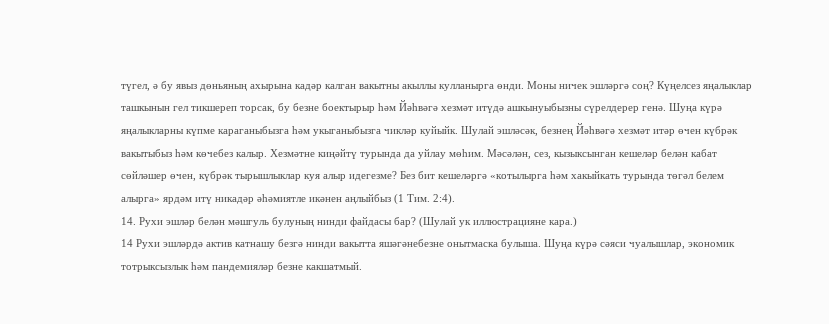түгел, ә бу явыз дөньяның ахырына кадәр калган вакытны акыллы кулланырга өнди. Моны ничек эшләргә соң? Күңелсез яңалыклар ташкынын гел тикшереп торсак, бу безне боектырыр һәм Йәһвәгә хезмәт итүдә ашкынуыбызны сүрелдерер генә. Шуңа күрә яңалыкларны күпме караганыбызга һәм укыганыбызга чикләр куйыйк. Шулай эшләсәк, безнең Йәһвәгә хезмәт итәр өчен күбрәк вакытыбыз һәм көчебез калыр. Хезмәтне киңәйтү турында да уйлау мөһим. Мәсәлән, сез, кызыксынган кешеләр белән кабат сөйләшер өчен, күбрәк тырышлыклар куя алыр идегезме? Без бит кешеләргә «котылырга һәм хакыйкать турында төгәл белем алырга» ярдәм итү никадәр әһәмиятле икәнен аңлыйбыз (1 Тим. 2:4).
14. Рухи эшләр белән мәшгуль булуның нинди файдасы бар? (Шулай ук иллюстрацияне кара.)
14 Рухи эшләрдә актив катнашу безгә нинди вакытта яшәгәнебезне онытмаска булыша. Шуңа күрә сәяси чуалышлар, экономик тотрыксызлык һәм пандемияләр безне какшатмый.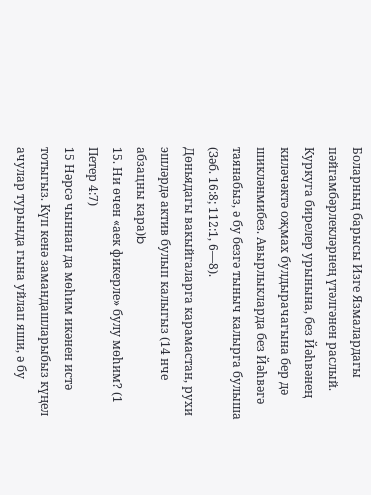Боларның барысы Изге Язмалардагы пәйгамбәрлекләрнең үтәлгәнен раслый. Куркуга бирелер урынына, без Йәһвәнең киләчәктә оҗмах булдырачагына бер дә шикләнмибез. Авырлыкларда без Йәһвәгә таянабыз, ә бу безгә тыныч калырга булыша (Зәб. 16:8; 112:1, 6—8).
Дөньядагы вакыйгаларга карамастан, рухи эшләрдә актив булып калыгыз (14 нче абзацны кара)b
15. Ни өчен «аек фикерле» булу мөһим? (1 Петер 4:7)
15 Нәрсә чыннан да мөһим икәнен истә тотыгыз. Күп кенә замандашларыбыз күңел ачулар турында гына уйлап яши, ә бу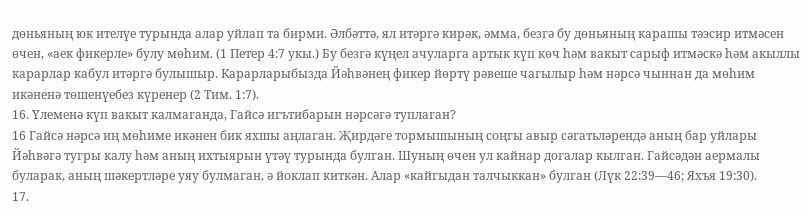дөньяның юк ителүе турында алар уйлап та бирми. Әлбәттә, ял итәргә кирәк, әмма, безгә бу дөньяның карашы тәэсир итмәсен өчен, «аек фикерле» булу мөһим. (1 Петер 4:7 укы.) Бу безгә күңел ачуларга артык күп көч һәм вакыт сарыф итмәскә һәм акыллы карарлар кабул итәргә булышыр. Карарларыбызда Йәһвәнең фикер йөртү рәвеше чагылыр һәм нәрсә чыннан да мөһим икәненә төшенүебез күренер (2 Тим. 1:7).
16. Үлеменә күп вакыт калмаганда, Гайсә игътибарын нәрсәгә туплаган?
16 Гайсә нәрсә иң мөһиме икәнен бик яхшы аңлаган. Җирдәге тормышының соңгы авыр сәгатьләрендә аның бар уйлары Йәһвәгә тугры калу һәм аның ихтыярын үтәү турында булган. Шуның өчен ул кайнар догалар кылган. Гайсәдән аермалы буларак, аның шәкертләре уяу булмаган, ә йоклап киткән. Алар «кайгыдан талчыккан» булган (Лүк 22:39—46; Яхъя 19:30).
17.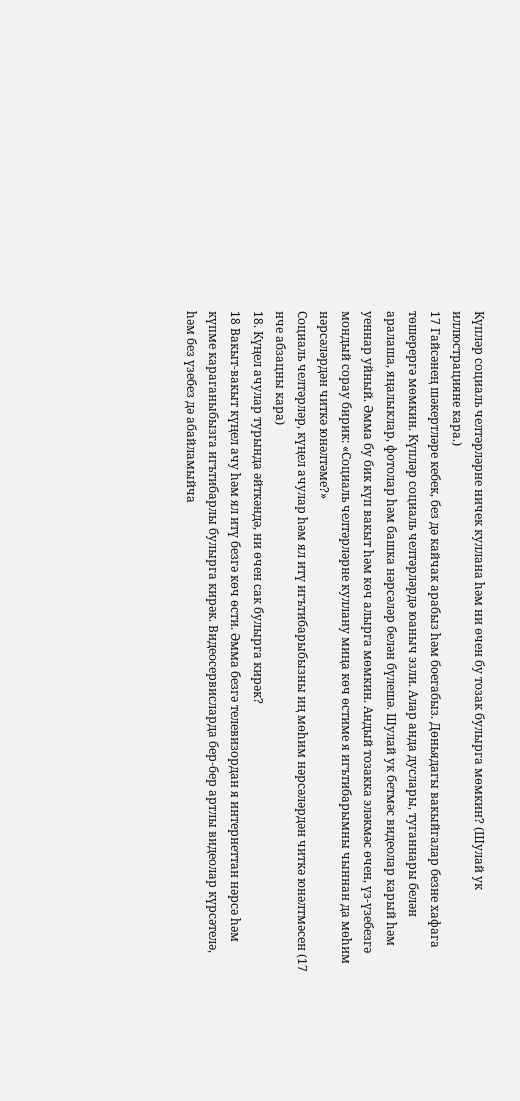Күпләр социаль челтәрләрне ничек куллана һәм ни өчен бу тозак булырга мөмкин? (Шулай ук иллюстрацияне кара.)
17 Гайсәнең шәкертләре кебек, без дә кайчак арабыз һәм боегабыз. Дөньядагы вакыйгалар безне хафага төшерергә мөмкин. Күпләр социаль челтәрләрдә юаныч эзли. Алар анда дуслары, туганнары белән аралаша, яңалыклар, фотолар һәм башка нәрсәләр белән бүлешә. Шулай ук бетмәс видеолар карый һәм уеннар уйный. Әмма бу бик күп вакыт һәм көч алырга мөмкин. Андый тозакка эләкмәс өчен, үз-үзебезгә мондый сорау бирик: «Социаль челтәрләрне куллану миңа көч өстиме я игътибарымны чыннан да мөһим нәрсәләрдән читкә юнәлтәме?»
Социаль челтәрләр, күңел ачулар һәм ял итү игътибарыбызны иң мөһим нәрсәләрдән читкә юнәлтмәсен (17 нче абзацны кара)
18. Күңел ачулар турында әйткәндә, ни өчен сак булырга кирәк?
18 Вакыт-вакыт күңел ачу һәм ял итү безгә көч өсти. Әмма безгә телевизордан я интернеттан нәрсә һәм күпме караганыбызга игътибарлы булырга кирәк. Видеосервисларда бер-бер артлы видеолар күрсәтелә, һәм без үзебез дә абайламыйча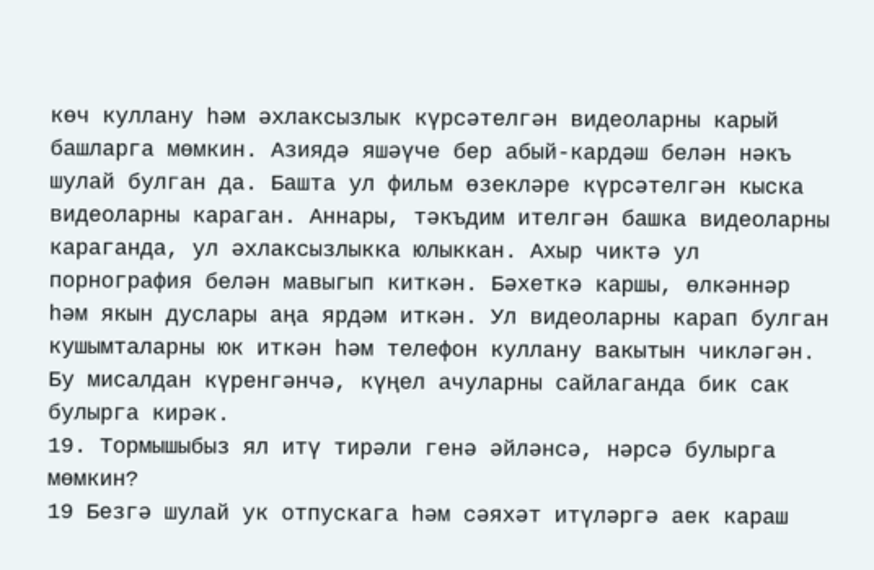көч куллану һәм әхлаксызлык күрсәтелгән видеоларны карый башларга мөмкин. Азиядә яшәүче бер абый-кардәш белән нәкъ шулай булган да. Башта ул фильм өзекләре күрсәтелгән кыска видеоларны караган. Аннары, тәкъдим ителгән башка видеоларны караганда, ул әхлаксызлыкка юлыккан. Ахыр чиктә ул порнография белән мавыгып киткән. Бәхеткә каршы, өлкәннәр һәм якын дуслары аңа ярдәм иткән. Ул видеоларны карап булган кушымталарны юк иткән һәм телефон куллану вакытын чикләгән. Бу мисалдан күренгәнчә, күңел ачуларны сайлаганда бик сак булырга кирәк.
19. Тормышыбыз ял итү тирәли генә әйләнсә, нәрсә булырга мөмкин?
19 Безгә шулай ук отпускага һәм сәяхәт итүләргә аек караш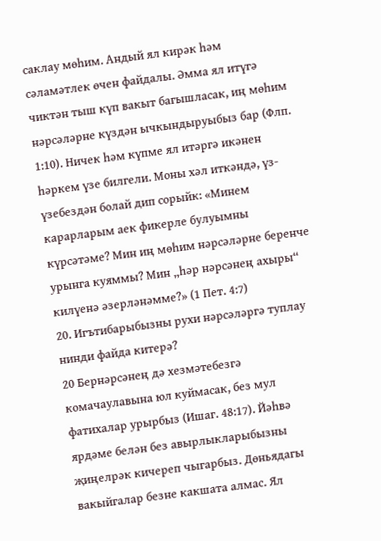саклау мөһим. Андый ял кирәк һәм сәламәтлек өчен файдалы. Әмма ял итүгә чиктән тыш күп вакыт багышласак, иң мөһим нәрсәләрне күздән ычкындыруыбыз бар (Флп. 1:10). Ничек һәм күпме ял итәргә икәнен һәркем үзе билгели. Моны хәл иткәндә, үз-үзебездән болай дип сорыйк: «Минем карарларым аек фикерле булуымны күрсәтәме? Мин иң мөһим нәрсәләрне беренче урынга куяммы? Мин „һәр нәрсәнең ахыры“ килүенә әзерләнәмме?» (1 Пет. 4:7)
20. Игътибарыбызны рухи нәрсәләргә туплау нинди файда китерә?
20 Бернәрсәнең дә хезмәтебезгә комачаулавына юл куймасак, без мул фатихалар урырбыз (Ишаг. 48:17). Йәһвә ярдәме белән без авырлыкларыбызны җиңелрәк кичереп чыгарбыз. Дөньядагы вакыйгалар безне какшата алмас. Ял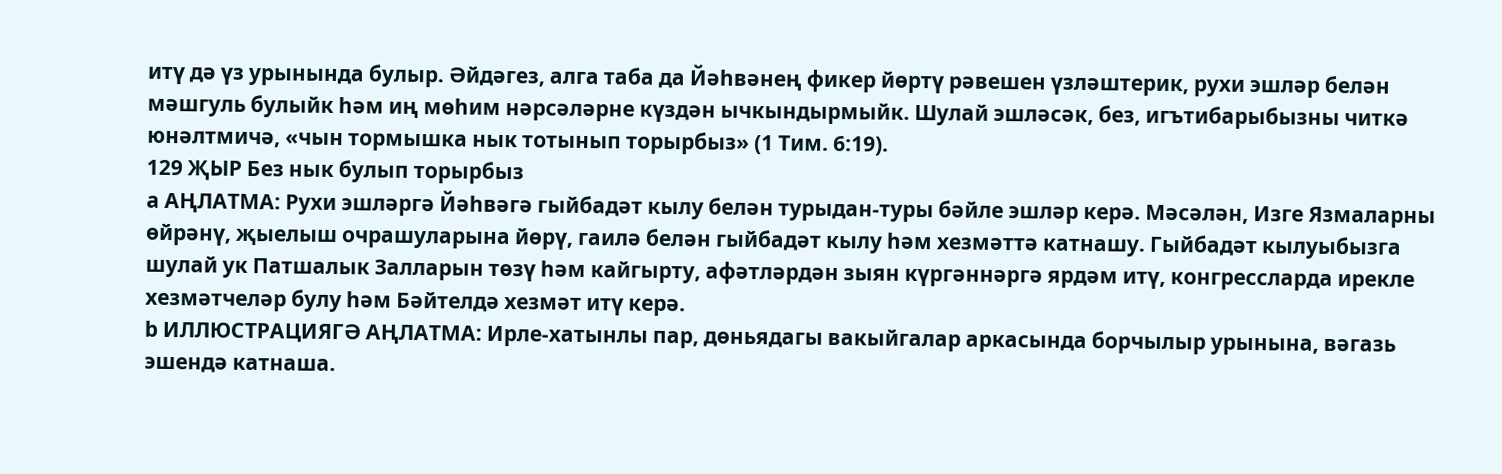итү дә үз урынында булыр. Әйдәгез, алга таба да Йәһвәнең фикер йөртү рәвешен үзләштерик, рухи эшләр белән мәшгуль булыйк һәм иң мөһим нәрсәләрне күздән ычкындырмыйк. Шулай эшләсәк, без, игътибарыбызны читкә юнәлтмичә, «чын тормышка нык тотынып торырбыз» (1 Тим. 6:19).
129 ҖЫР Без нык булып торырбыз
a АҢЛАТМА: Рухи эшләргә Йәһвәгә гыйбадәт кылу белән турыдан-туры бәйле эшләр керә. Мәсәлән, Изге Язмаларны өйрәнү, җыелыш очрашуларына йөрү, гаилә белән гыйбадәт кылу һәм хезмәттә катнашу. Гыйбадәт кылуыбызга шулай ук Патшалык Залларын төзү һәм кайгырту, афәтләрдән зыян күргәннәргә ярдәм итү, конгрессларда ирекле хезмәтчеләр булу һәм Бәйтелдә хезмәт итү керә.
b ИЛЛЮСТРАЦИЯГӘ АҢЛАТМА: Ирле-хатынлы пар, дөньядагы вакыйгалар аркасында борчылыр урынына, вәгазь эшендә катнаша.